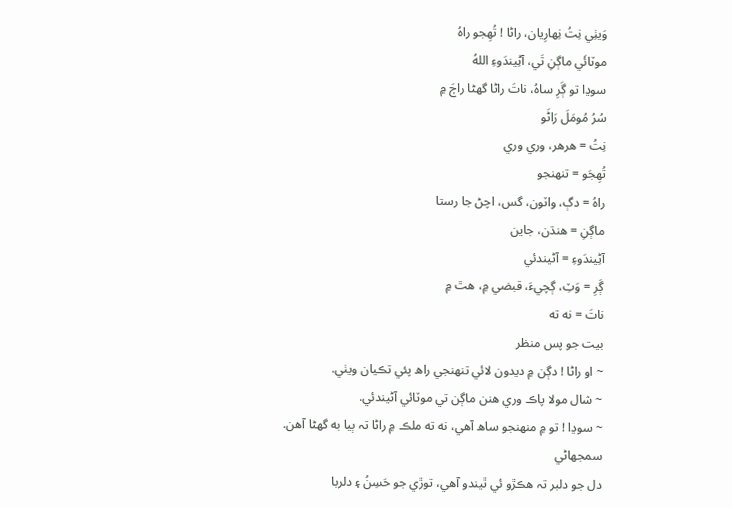وَيٺِي نِتُ نِهارِيان، راڻا ! تُهِجو راهُ
موٽائَي ماڳنِ تَي، آڻِيندَوءِ اللهُ
سوڍا تو ڳَرِ ساهُ، ناتَ راڻا گهڻا راڄَ ۾
سُرُ مُومَلَ رَاڻَو
نِتُ = هرهر، وري وري
تُهِجَو = تنهنجو
راهُ = دڳ، واٽون، گس، اچڻ جا رستا
ماڳنِ = هنڌن، جاين
آڻِيندَوءِ = آڻيندئي
ڳَرِ = وَٽِ، ڳچيءَ، قبضي ۾، هٿ ۾
ناتَ = نه ته
بيت جو پس منظر
~ او راڻا ! دڳن ۾ ديدون لائي تنهنجي راھ پئي تڪيان ويٺي.
~ شال مولا پاڪ وري هنن ماڳن تي موٽائي آڻيندئي.
~ سوڍا ! تو ۾ منهنجو ساھ آهي، نه ته ملڪ ۾ راڻا تہ ٻيا به گهڻا آهن.
سمجهاڻي
دل جو دلبر تہ هڪڙو ئي ٿيندو آهي، توڙي جو حَسِنُ ۽ دلربا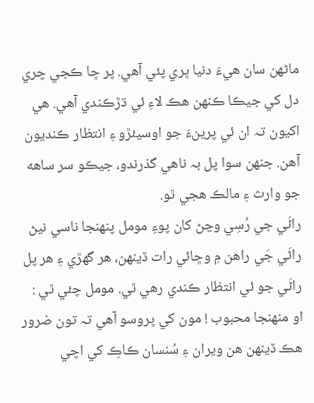ماڻهن سان هيءَ دنيا ڀري پئي آهي. پر ڇا ڪجي چري دل کي جيڪا ڪنهن هڪ لاءِ ئي ڌڙڪندي آهي. هي اکيون تہ ان ئي پرينءَ جو اوسيئڙو ۽ انتظار ڪنديون آهن. جنهن سوا پل بہ ناهي گذرندو، جيڪو سر ساهه جو وارث ۽ مالڪ هجي ٿو.
راڻَي جي رُسِي وڃڻ کان پوءِ مومل پنهنجا ناسي نيڻ راڻَي جَي راهن ۾ وڇائي رات ڏينهن، هر گهڙي ۽ هر پل راڻَي جو ئي انتظار ڪندي رهي ٿي. مومل چئي ٿي :
او منهنجا محبوب ! مون کي ڀروسو آهي تہ تون ضرور هڪ ڏينهن هن ويران ۽ سُنسان ڪاڪِ کي اچي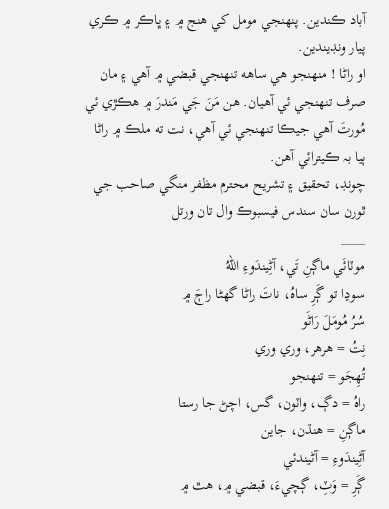آباد ڪندين. پنهنجي مومل کي هنج ۾ ۽ ڀاڪر ۾ ڪري پيار ونڊيندين.
او راڻا ! منهنجو هي ساهه تنهنجي قبضي ۾ آهي ۽ مان صرف تنهنجي ئي آهيان. هن مَنَ جَي مَندرَ ۾ هڪڙي ئي مُورتَ آهي جيڪا تنهنجي ئي آهي، نت ته ملڪ ۾ راڻا ٻيا بہ ڪيترائي آهن.
چونڊ، تحقيق ۽ تشريح محترم مظفر منگي صاحب جي ٿورن سان سندس فيسبوڪ وال تان ورتل
____
موٽائَي ماڳنِ تَي، آڻِيندَوءِ اللهُ
سوڍا تو ڳَرِ ساهُ، ناتَ راڻا گهڻا راڄَ ۾
سُرُ مُومَلَ رَاڻَو
نِتُ = هرهر، وري وري
تُهِجَو = تنهنجو
راهُ = دڳ، واٽون، گس، اچڻ جا رستا
ماڳنِ = هنڌن، جاين
آڻِيندَوءِ = آڻيندئي
ڳَرِ = وَٽِ، ڳچيءَ، قبضي ۾، هٿ ۾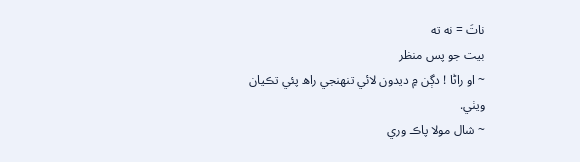ناتَ = نه ته
بيت جو پس منظر
~ او راڻا ! دڳن ۾ ديدون لائي تنهنجي راھ پئي تڪيان ويٺي.
~ شال مولا پاڪ وري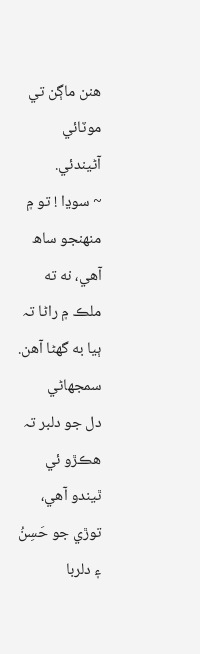هنن ماڳن تي موٽائي آڻيندئي.
~ سوڍا ! تو ۾ منهنجو ساھ آهي، نه ته ملڪ ۾ راڻا تہ ٻيا به گهڻا آهن.
سمجهاڻي
دل جو دلبر تہ هڪڙو ئي ٿيندو آهي، توڙي جو حَسِنُ ۽ دلربا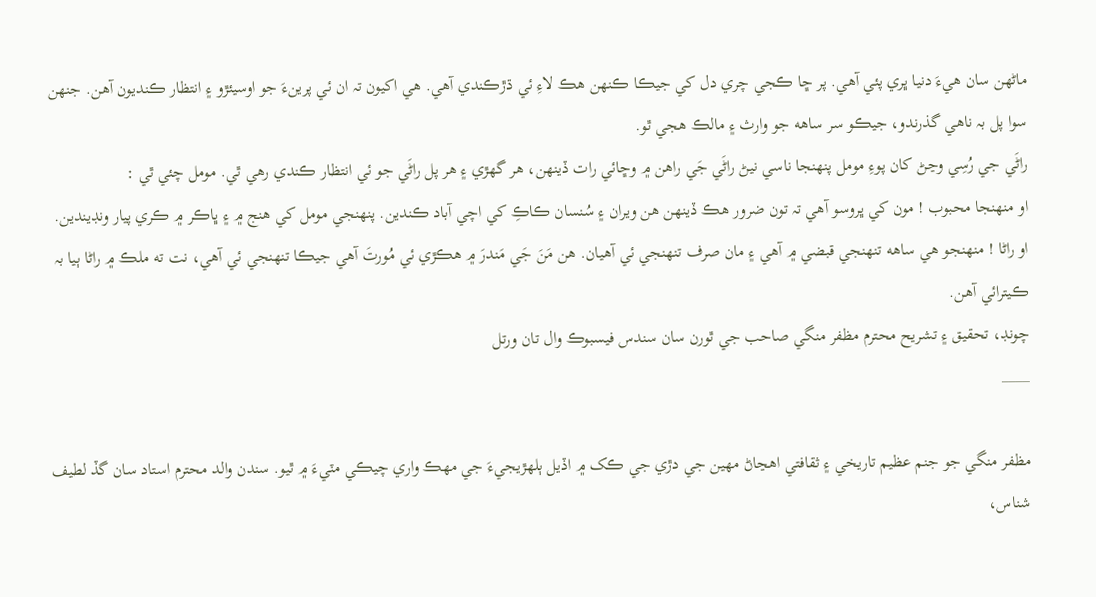ماڻهن سان هيءَ دنيا ڀري پئي آهي. پر ڇا ڪجي چري دل کي جيڪا ڪنهن هڪ لاءِ ئي ڌڙڪندي آهي. هي اکيون تہ ان ئي پرينءَ جو اوسيئڙو ۽ انتظار ڪنديون آهن. جنهن سوا پل بہ ناهي گذرندو، جيڪو سر ساهه جو وارث ۽ مالڪ هجي ٿو.
راڻَي جي رُسِي وڃڻ کان پوءِ مومل پنهنجا ناسي نيڻ راڻَي جَي راهن ۾ وڇائي رات ڏينهن، هر گهڙي ۽ هر پل راڻَي جو ئي انتظار ڪندي رهي ٿي. مومل چئي ٿي :
او منهنجا محبوب ! مون کي ڀروسو آهي تہ تون ضرور هڪ ڏينهن هن ويران ۽ سُنسان ڪاڪِ کي اچي آباد ڪندين. پنهنجي مومل کي هنج ۾ ۽ ڀاڪر ۾ ڪري پيار ونڊيندين.
او راڻا ! منهنجو هي ساهه تنهنجي قبضي ۾ آهي ۽ مان صرف تنهنجي ئي آهيان. هن مَنَ جَي مَندرَ ۾ هڪڙي ئي مُورتَ آهي جيڪا تنهنجي ئي آهي، نت ته ملڪ ۾ راڻا ٻيا بہ ڪيترائي آهن.
چونڊ، تحقيق ۽ تشريح محترم مظفر منگي صاحب جي ٿورن سان سندس فيسبوڪ وال تان ورتل
____

مظفر منگي جو جنم عظيم تاريخي ۽ ثقافتي اهڃاڻ مهين جي دڙي جي ڪک ۾ اڏيل ٻلهڙيجيءَ جي مهڪ واري چيڪي مٽيءَ ۾ ٿيو. سندن والد محترم استاد سان گڏ لطيف شناس،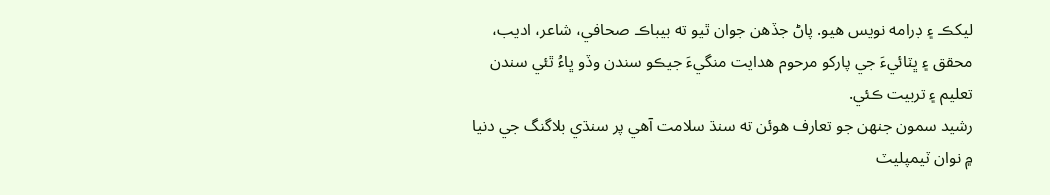ليکڪ ۽ ڊرامه نويس هيو. پاڻ جڏهن جوان ٿيو ته بيباڪ صحافي، شاعر، اديب، محقق ۽ ڀٽائيءَ جي پارکو مرحوم هدايت منگيءَ جيڪو سندن وڏو ڀاءُ ٿئي سندن تعليم ۽ تربيت ڪئي.
رشيد سمون جنهن جو تعارف هوئن ته سنڌ سلامت آهي پر سنڌي بلاگنگ جي دنيا ۾ نوان ٽيمپليٽ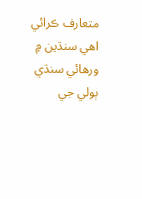متعارف ڪرائي اهي سنڌين ۾ ورهائي سنڌي ٻولي جي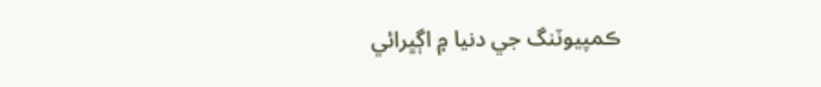ڪمپيوٽنگ جي دنيا ۾ اڳڀرائي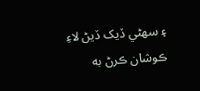۽ سهڻي ڏيک ڏيڻ لاءِ ڪوشان ڪرڻ به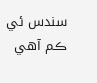سندس ئي ڪم آهي